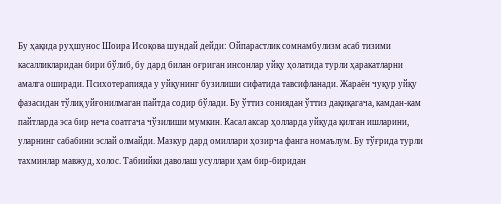Бу ҳақида руҳшунос Шоира Исоқова шундай дейди: Ойпарастлик сомнамбулизм асаб тизими касалликларидан бири бўлиб, бу дард билан оғриган инсонлар уйқу ҳолатида турли ҳаракатларни амалга оширади. Психотерапияда у уйқунинг бузилиши сифатида тавсифланади. Жараён чуқур уйқу фазасидан тўлиқ уйғонилмаган пайтда содир бўлади. Бу ўттиз сониядан ўттиз дақиқагача, камдан-кам пайтларда эса бир неча соатгача чўзилиши мумкин. Касал аксар ҳолларда уйқуда қилган ишларини, уларнинг сабабини эслай олмайди. Мазкур дард омиллари ҳозирча фанга номаълум. Бу тўғрида турли тахминлар мавжуд, холос. Табиийки даволаш усуллари ҳам бир-биридан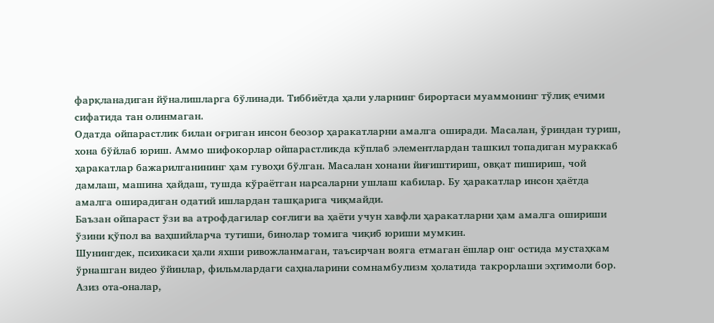фарқланадиган йўналишларга бўлинади. Тиббиётда ҳали уларнинг бирортаси муаммонинг тўлиқ ечими сифатида тан олинмаган.
Одатда ойпарастлик билан оғриган инсон беозор ҳаракатларни амалга оширади. Масалан, ўриндан туриш, хона бўйлаб юриш. Аммо шифокорлар ойпарастликда кўплаб элементлардан ташкил топадиган мураккаб ҳаракатлар бажарилганининг ҳам гувоҳи бўлган. Масалан хонани йиғиштириш, овқат пишириш, чой дамлаш, машина ҳайдаш, тушда кўраётган нарсаларни ушлаш кабилар. Бу ҳаракатлар инсон ҳаётда амалга оширадиган одатий ишлардан ташқарига чиқмайди.
Баъзан ойпараст ўзи ва атрофдагилар соғлиги ва ҳаёти учун хавфли ҳаракатларни ҳам амалга ошириши ўзини қўпол ва ваҳшийларча тутиши, бинолар томига чиқиб юриши мумкин.
Шунингдек, психикаси ҳали яхши ривожланмаган, таъсирчан вояга етмаган ёшлар онг остида мустаҳкам ўрнашган видео ўйинлар, фильмлардаги саҳналарини сомнамбулизм ҳолатида такрорлаши эҳтимоли бор.
Азиз ота-оналар,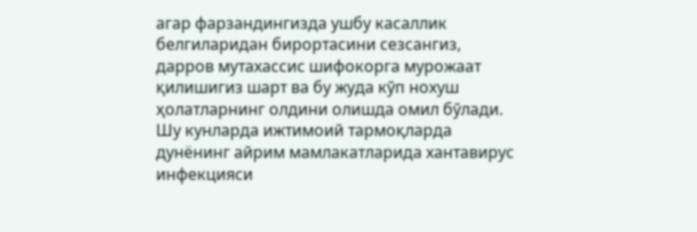агар фарзандингизда ушбу касаллик белгиларидан бирортасини сезсангиз, дарров мутахассис шифокорга мурожаат қилишигиз шарт ва бу жуда кўп нохуш ҳолатларнинг олдини олишда омил бўлади.
Шу кунларда ижтимоий тармоқларда дунёнинг айрим мамлакатларида хантавирус инфекцияси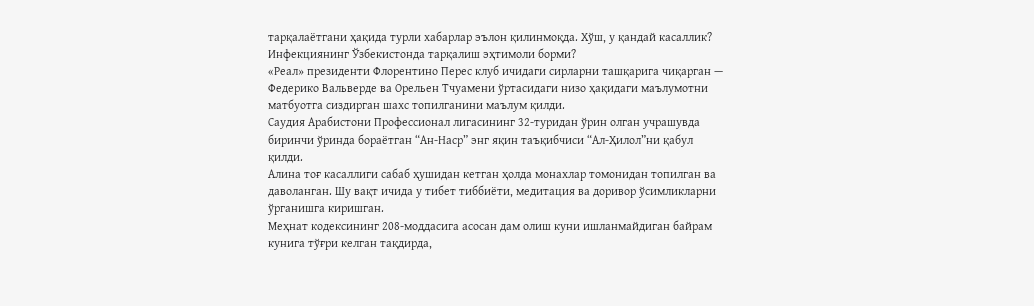тарқалаётгани ҳақида турли хабарлар эълон қилинмоқда. Хўш, у қандай касаллик? Инфекциянинг Ўзбекистонда тарқалиш эҳтимоли борми?
«Реал» президенти Флорентино Перес клуб ичидаги сирларни ташқарига чиқарган — Федерико Вальверде ва Орельен Тчуамени ўртасидаги низо ҳақидаги маълумотни матбуотга сиздирган шахс топилганини маълум қилди.
Саудия Арабистони Профессионал лигасининг 32-туридан ўрин олган учрашувда биринчи ўринда бораётган “Ан-Наср” энг яқин таъқибчиси “Ал-Ҳилол”ни қабул қилди.
Алина тоғ касаллиги сабаб ҳушидан кетган ҳолда монахлар томонидан топилган ва даволанган. Шу вақт ичида у тибет тиббиёти, медитация ва доривор ўсимликларни ўрганишга киришган.
Меҳнат кодексининг 208-моддасига асосан дам олиш куни ишланмайдиган байрам кунига тўғри келган тақдирда,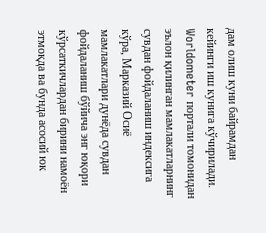дам олиш куни байрамдан кейинги иш кунига кўчирилади.
Worldometer портали томонидан эълон қилинган мамлакатларнинг сувдан фойдаланиш индексига кўра, Марказий Осиё мамлакатлари дунёда сувдан фойдаланиш бўйича энг юқори кўрсаткичлардан бирини намоён этмоқда ва бунда асосий юк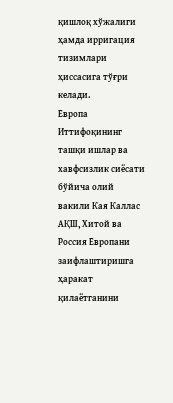қишлоқ хўжалиги ҳамда ирригация тизимлари ҳиссасига тўғри келади.
Европа Иттифоқининг ташқи ишлар ва хавфсизлик сиёсати бўйича олий вакили Кая Каллас АҚШ, Хитой ва Россия Европани заифлаштиришга ҳаракат қилаётганини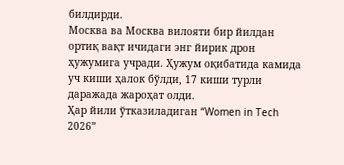билдирди.
Москва ва Москва вилояти бир йилдан ортиқ вақт ичидаги энг йирик дрон ҳужумига учради. Ҳужум оқибатида камида уч киши ҳалок бўлди, 17 киши турли даражада жароҳат олди.
Ҳар йили ўтказиладиган “Women in Tech 2026”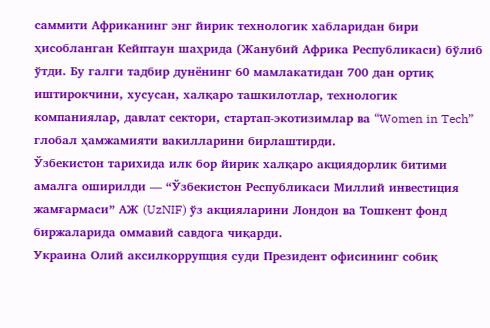саммити Африканинг энг йирик технологик хабларидан бири ҳисобланган Кейптаун шаҳрида (Жанубий Африка Республикаси) бўлиб ўтди. Бу галги тадбир дунёнинг 60 мамлакатидан 700 дан ортиқ иштирокчини, хусусан, халқаро ташкилотлар, технологик компаниялар, давлат сектори, стартап-экотизимлар ва “Women in Tech” глобал ҳамжамияти вакилларини бирлаштирди.
Ўзбекистон тарихида илк бор йирик халқаро акциядорлик битими амалга оширилди — “Ўзбекистон Республикаси Миллий инвестиция жамғармаси” АЖ (UzNIF) ўз акцияларини Лондон ва Тошкент фонд биржаларида оммавий савдога чиқарди.
Украина Олий аксилкоррупция суди Президент офисининг собиқ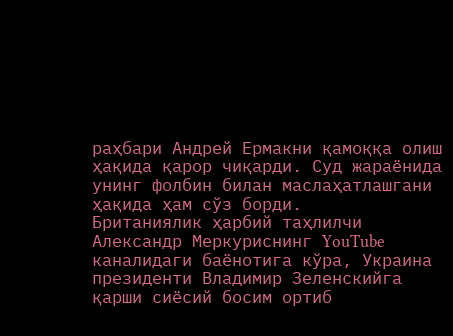раҳбари Андрей Ермакни қамоққа олиш ҳақида қарор чиқарди. Суд жараёнида унинг фолбин билан маслаҳатлашгани ҳақида ҳам сўз борди.
Британиялик ҳарбий таҳлилчи Александр Меркуриснинг YouTube каналидаги баёнотига кўра, Украина президенти Владимир Зеленскийга қарши сиёсий босим ортиб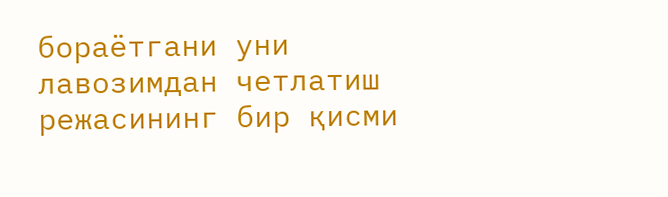бораётгани уни лавозимдан четлатиш режасининг бир қисми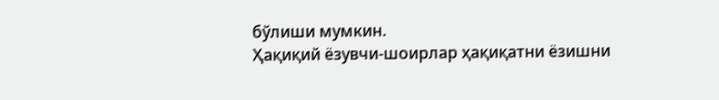бўлиши мумкин.
Ҳақиқий ёзувчи-шоирлар ҳақиқатни ёзишни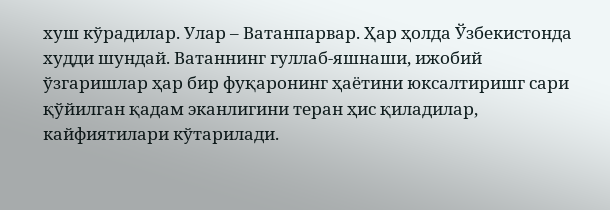хуш кўрадилар. Улар – Ватанпарвар. Ҳар ҳолда Ўзбекистонда худди шундай. Ватаннинг гуллаб-яшнаши, ижобий ўзгаришлар ҳар бир фуқаронинг ҳаётини юксалтиришг сари қўйилган қадам эканлигини теран ҳис қиладилар, кайфиятилари кўтарилади.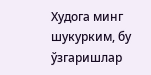Худога минг шукурким, бу ўзгаришлар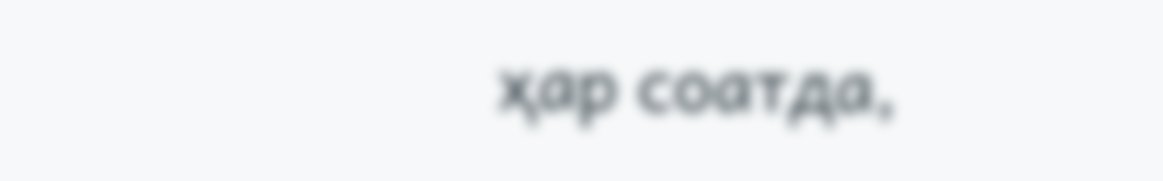ҳар соатда,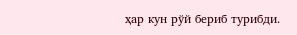ҳар кун рўй бериб турибди.